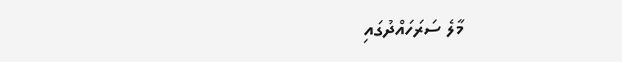މާލެ ސަރަހައްދުގައި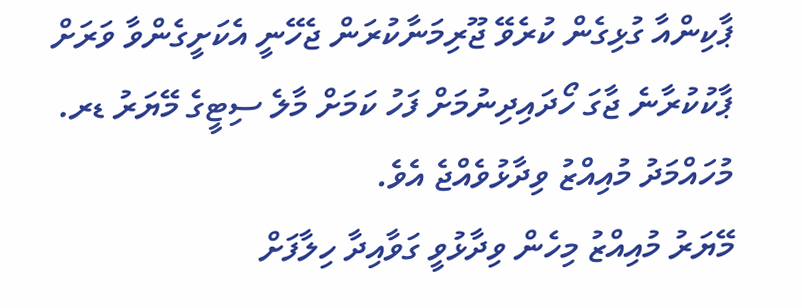ޕާކިންއާ ގުޅިގެން ކުރެވޭ ޖޫރިމަނާކުރަން ޖެހޭނީ އެކަށީގެންވާ ވަރަށް ޕާކުކުރާނެ ޖާގަ ހޯދައިދިނުމަށް ފަހު ކަމަށް މާލެ ސިޓީގެ މޭޔަރު ޑރ. މުހައްމަދު މުއިއްޒު ވިދާޅުވެއްޖެ އެވެ.
މޭޔަރު މުއިއްޒު މިހެން ވިދާޅުވީ ގަވާއިދާ ހިލާފަށް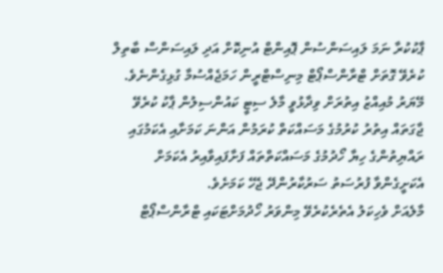ޕާކުކުރާ ނަމަ ލައިސަންސުން ޕޮއިންޓް އުނިކޮށް އަދި ލައިސަންސް ބާތިލް ކުރެވޭ ގޮތަށް ޓްރާންސްޕޯޓް މިނިސްޓްރީން ހަމަޖެއްސުމާ ގުޅިގެންނެވެ.
މޭޔަރު މުއިއްޒު އިތުރަށް ވިދާޅުވީ މާލެ ސިޓީ ކައުންސިލުން ޕާކު ކުރެވޭ ޖާގަތައް އިތުރު ކުރުމުގެ މަސައްކަތް ކުރަމުން އަންނަ ކަމަށާއި އެކަމުގައި ރައްޔިތުންގެ ހިޔާ ހޯދުމުގެ މަސައްކަތްތައް ފަށާފައިވާއިރު އެކަމަށް އެކަށީގެންވާ ފުރުސަތު ސަރުކާރުންދޭ ޖެހޭ ކަމަށެވެ.
މާލެއަށް ވެހިކަލު އެތެރެކުރެވޭ މިންވަރު ހޯދުމަށްޓަކައި ޓްރާންސްޕޯޓް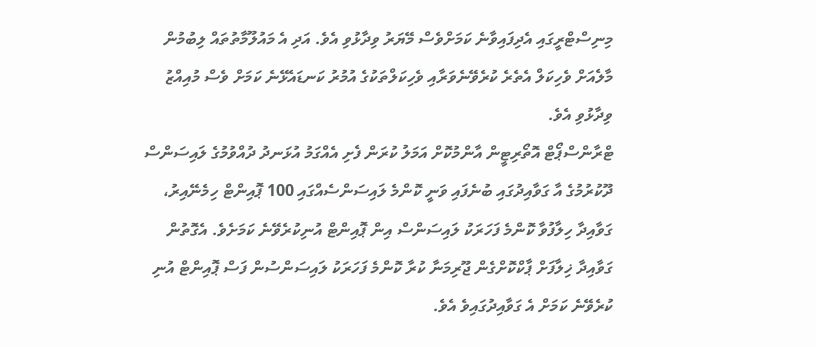މިނިސްޓްރީގައި އެދިފައިވާނެ ކަމަށްވެސް މޭޔަރު ވިދާޅުވި އެވެ. އަދި އެ މައުލޫމާތުތައް ލިބުމުން މާލެއަށް ވެހިކަލް އެތެރެ ކުރެވޭނެވަރާއި ވެހިކަލްތަކުގެ އުމުރު ކަނޑައެޅޭނެ ކަމަށް ވެސް މުއިއްޒު ވިދާޅުވި އެވެ.
ޓްރާންސްޕޯޓް އޮތޯރިޓީން އާންމުކޮށް އަމަލު ކުރަން ފެށި އެއްގަމު އުޅަނދު ދުއްވުމުގެ ލައިސަންސް ދޫކުރުމުގެ އާ ގަވާއިދުގައި ބުނެފައި ވަނީ ކޮންމެ ލައިސަންސެއްގައި 100 ޕޮއިންޓް ހިމެނޭއިރު، ގަވާއިދާ ހިލާފުވާ ކޮންމެ ފަހަރަކު ލައިސަންސް އިން ޕޮއިންޓް އުނިކުރެވޭނެ ކަމަށެވެ. އެގޮތުން ގަވާއިދާ ޚިލާފަށް ޕާކްކޮށްގެން ޖޫރިމަނާ ކުރާ ކޮންމެ ފަހަރަކު ލައިސަންސުން ފަސް ޕޮއިންޓް އުނި ކުރެވޭނެ ކަމަށް އެ ގަވާއިދުގައިވެ އެވެ.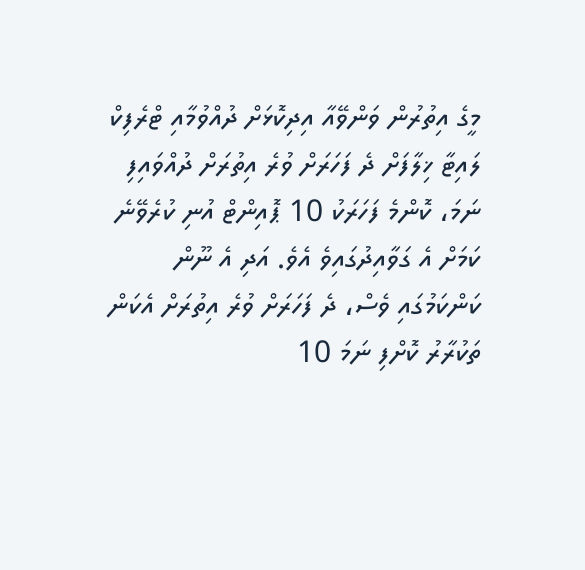މީގެ އިތުރުން ވަންވޭއާ އިދިކޮޅަށް ދުއްވުމާއި ޓްރެފިކް ލައިޓާ ޚިލާފަށް ދެ ފަހަރަށް ވުރެ އިތުރަށް ދުއްވައިފި ނަމަ، ކޮންމެ ފަހަރަކު 10 ޕޮއިންޓް އުނި ކުރެވޭނެ ކަމަށް އެ ގަވާއިދުގައިވެ އެވެ. އަދި އެ ނޫން ކަންކަމުގައި ވެސް، ދެ ފަހަރަށް ވުރެ އިތުރަށް އެކަން ތަކުރާރު ކޮށްފި ނަމަ 10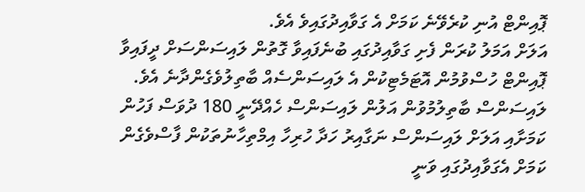ޕޮއިންޓް އުނި ކުރެވޭނެ ކަމަށް އެ ގަވާއިދުގައިވެ އެވެ.
އަލަށް އަމަލު ކުރަން ފެށި ގަވާއިދުގައި ބުނެފައިވާ ގޮތުން ލައިސަންސަށް ދީފައިވާ ޕޮއިންޓް ހުސްވުމުން އޮޓަމެޓިކުން އެ ލައިސަންސެއް ބާތިލުވެގެންދާނެ އެވެ. ލައިސަންސް ބާތިލުމުވުން އަލުން ލައިސަންސް ހެއްދޭނީ 180 ދުވަސް ފަހުން ކަމަށާއި އަލަށް ލައިސަންސް ނަގާއިރު ހަދާ ހުރިހާ އިމްތިހާނުތަކުން ފާސްވެގެން ކަމަށް އެގަވާއިދުގައި ވަނީ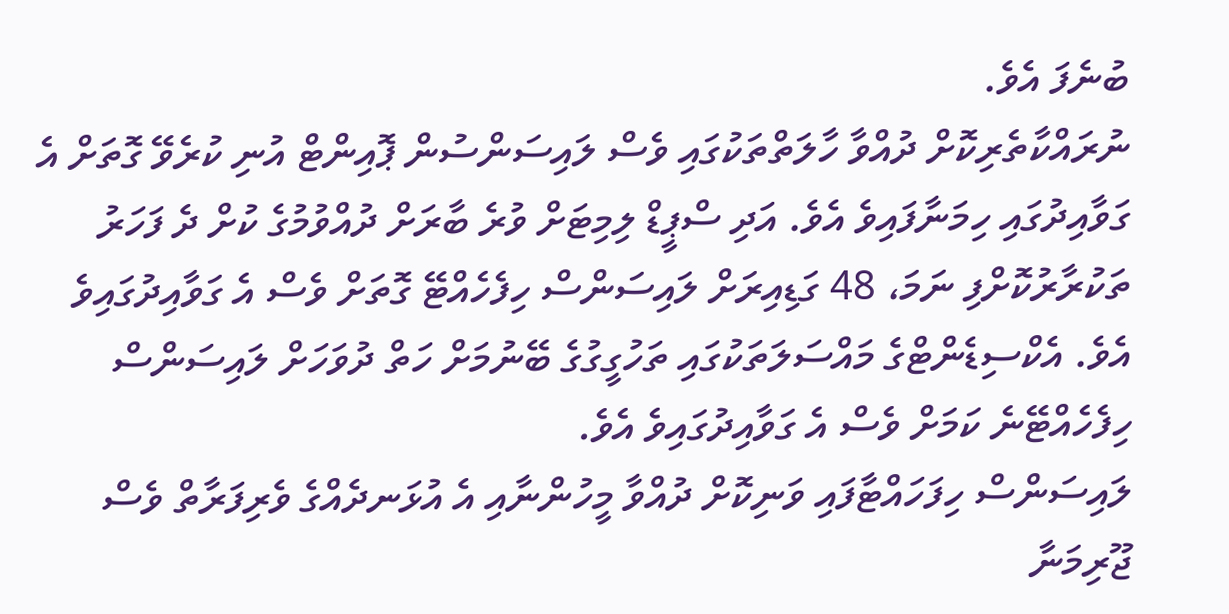ބުނެފަ އެވެ.
ނުރައްކާތެރިކޮށް ދުއްވާ ހާލަތްތަކުގައި ވެސް ލައިސަންސުން ޕޮއިންޓް އުނި ކުރެވޭ ގޮތަށް އެ ގަވާއިދުގައި ހިމަނާފައިވެ އެވެ. އަދި ސްޕީޑް ލިމިޓަށް ވުރެ ބާރަށް ދުއްވުމުގެ ކުށް ދެ ފަހަރު ތަކުރާރުކޮށްފި ނަމަ، 48 ގަޑިއިރަށް ލައިސަންސް ހިފެހެއްޓޭ ގޮތަށް ވެސް އެ ގަވާއިދުގައިވެ އެވެ. އެކްސިޑެންޓްގެ މައްސަލަތަކުގައި ތަހުގީގުގެ ބޭނުމަށް ހަތް ދުވަހަށް ލައިސަންސް ހިފެހެއްޓޭނެ ކަމަށް ވެސް އެ ގަވާއިދުގައިވެ އެވެ.
ލައިސަންސް ހިފަހައްޓާފައި ވަނިކޮށް ދުއްވާ މީހުންނާއި އެ އުޅަނދެއްގެ ވެރިފަރާތް ވެސް ޖޫރިމަނާ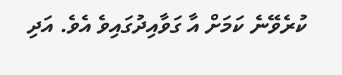ކުރެވޭނެ ކަމަށް އާ ގަވާއިދުގައިވެ އެވެ. އަދި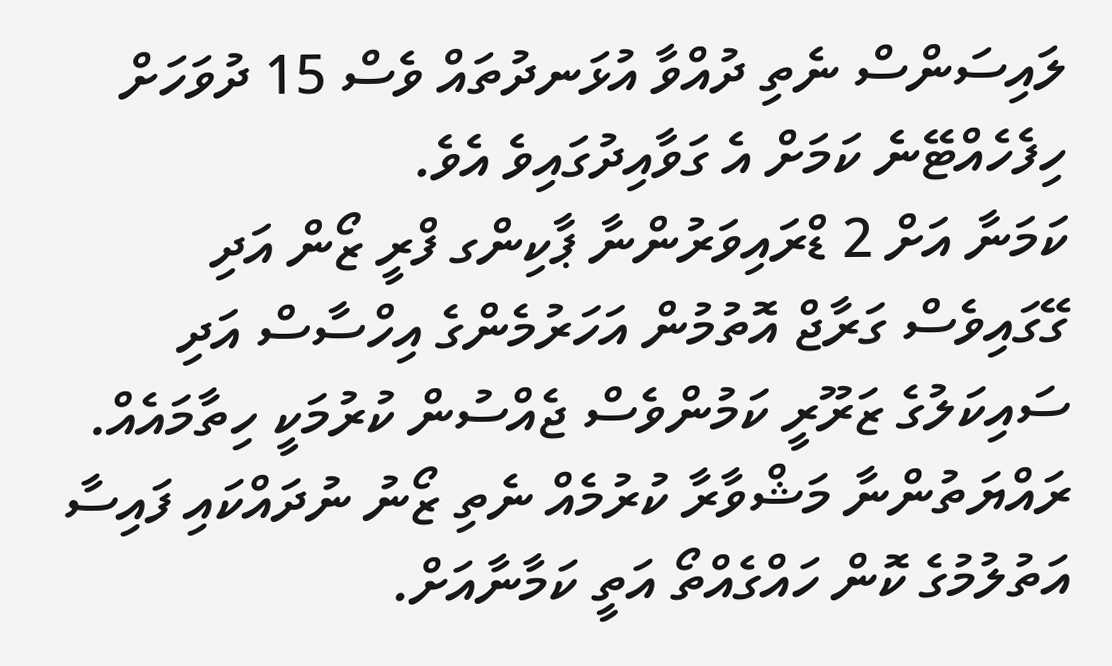ލައިސަންސް ނެތި ދުއްވާ އުޅަނދުތައް ވެސް 15 ދުވަހަށް ހިފެހެއްޓޭނެ ކަމަށް އެ ގަވާއިދުގައިވެ އެވެ.
ކަމަނާ އަށް 2 ޑްރައިވަރުންނާ ޕާކިންގ ފްރީ ޒޯން އަދި ގޭގައިވެސް ގަރާޖް އޮތުމުން އަހަރުމެންގެ އިހްސާސް އަދި ސައިކަލުގެ ޒަރޫރީ ކަމުންވެސް ޖެއްސުން ކުރުމަކީ ހިތާމައެއް. ރައްޔަތުންނާ މަޝްވާރާ ކުރުމެއް ނެތި ޒޯނު ނުދައްކައި ފައިސާ އަތުލުމުގެ ކޮން ހައްގެއްތޯ އަތީ ކަމާނާއަށް.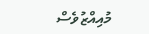މުއިއްޒުވެސް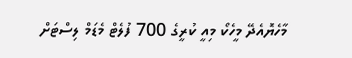މާހެޔޮއެދޭ މީހެކޯ މިއީ ކުރީގެ 700 ފުލެޓް މެޑަމް ލިސްޓަށް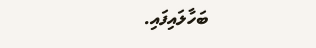ބަހާލައިފައި.